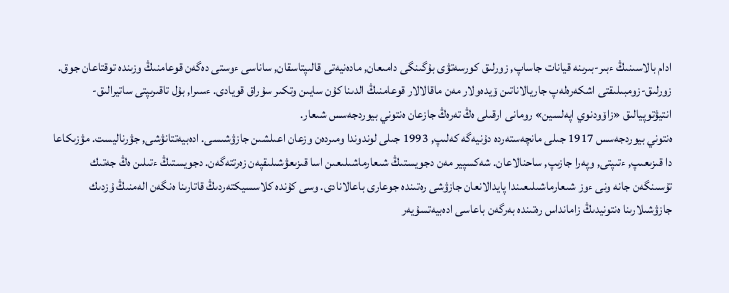ادام بالاسىنىڭ ءبىر-بىرىنە قيانات جاساپ, زورلىق كورسەتۋى بۇگىنگى دامىعان, مادەنيەتى قالىپتاسقان, ساناسى ءوستى دەگەن قوعامنىڭ وزىندە توقتاعان جوق. زورلىق-زومبىلىقتى اشكەرەلەپ جاريالاناتىن ۆيدەولار مەن ماقالالار قوعامنىڭ الدىنا كۇن سايىن وتكىر سۇراق قويادى. ءسىرا, بۇل تاقىرىپتى ساتيرالىق-انتيۋتوپيالىق «زاۆودنوي اپەلسين» رومانى ارقىلى ەڭ تەرەڭ جازعان ەنتوني بيوردجەسس شىعار.
ەنتوني بيوردجەسس 1917 جىلى مانچەستەردە دۇنيەگە كەلىپ, 1993 جىلى لوندوندا ومىردەن وزعان اعىلشىن جازۋشىسى. ادەبيەتتانۋشى, جۋرناليست. مۋزىكاعا دا قىزىعىپ, ءتىپتى, وپەرا جازىپ, ساحنالاعان. شەكسپير مەن دجويستىڭ شىعارماشىلىعىن اسا قىزىعۋشىلىقپەن زەرتتەگەن. دجويستىڭ ءتىلىن ەڭ جەتىك تۇسىنگەن جانە ونى ءوز شىعارماشىلىعىندا پايدالانعان جازۋشى رەتىندە جوعارى باعالانادى. وسى كۇندە كلاسسيكتەردىڭ قاتارىنا ەنگەن الەمنىڭ ۇزدىك جازۋشىلارىنا ەنتونيدىڭ زامانداس رەتىندە بەرگەن باعاسى ادەبيەتسۇيەر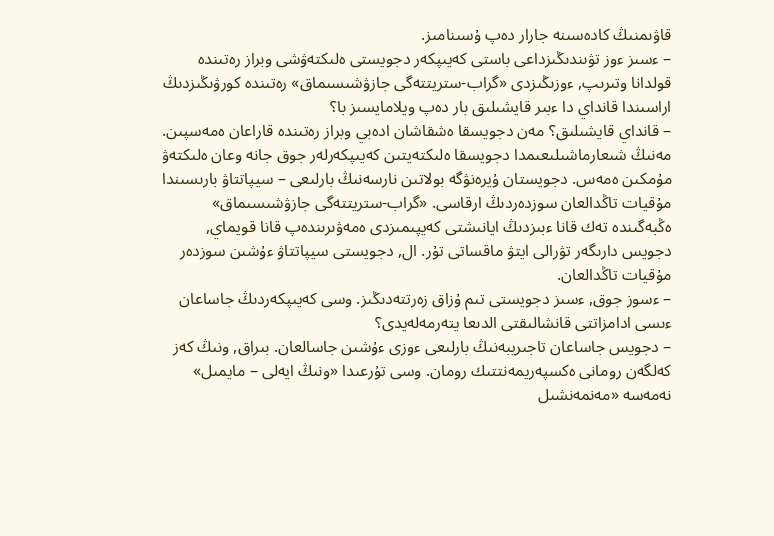قاۋىمنىڭ كادەسىنە جارار دەپ ۇسىنامىز.
– ءسىز ءوز تۋىندىڭىزداعى باستى كەيىپكەر دجويستى ەلىكتەۋشى وبراز رەتىندە قولدانا وتىرىپ, ءوزىڭىزدى «گراب-ستريتتەگى جازۋشىسىماق» رەتىندە كورۋىڭىزدىڭ اراسىندا قانداي دا ءبىر قايشىلىق بار دەپ ويلامايسىز با؟
– قانداي قايشىلىق؟ مەن دجويسقا ەشقاشان ادەبي وبراز رەتىندە قاراعان ەمەسپىن. مەنىڭ شىعارماشىلىعىمدا دجويسقا ەلىكتەيتىن كەيىپكەرلەر جوق جانە وعان ەلىكتەۋ مۇمكىن ەمەس. دجويستان ۇيرەنۋگە بولاتىن نارسەنىڭ بارلىعى – سيپاتتاۋ بارىسىندا مۇقيات تاڭدالعان سوزدەردىڭ ارقاسى. «گراب-ستريتتەگى جازۋشىسىماق» ەڭبەگىندە تەك قانا ءبىزدىڭ ايانىشتى كەيپىمىزدى ەمەۋىرىندەپ قانا قويماي, دجويس دارىگەر تۋرالى ايتۋ ماقساتى تۇر. ال, دجويستى سيپاتتاۋ ءۇشىن سوزدەر مۇقيات تاڭدالعان.
– ءسوز جوق, ءسىز دجويستى تىم ۇزاق زەرتتەدىڭىز. وسى كەيىپكەردىڭ جاساعان ءىسى ادامزاتتى قانشالىقتى الدىعا يتەرمەلەيدى؟
– دجويس جاساعان تاجىريبەنىڭ بارلىعى ءوزى ءۇشىن جاسالعان. بىراق, ونىڭ كەز كەلگەن رومانى ەكسپەريمەنتتىك رومان. وسى تۇرعىدا «ونىڭ ايەلى – مايمىل» نەمەسە «مەنمەنشىل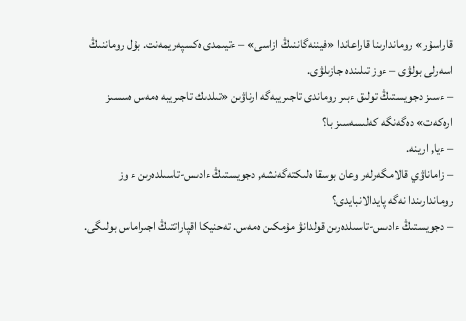قاراسۇر» روماندارىنا قاراعاندا «فيننەگاننىڭ ازاسى» – ءتيىمدى ەكسپەريمەنت. بۇل روماننىڭ اسەرلى بولۋى – ءوز تىلىندە جازىلۋى.
– ءسىز دجويستىڭ تولىق ءبىر روماندى تاجىريبەگە ارناۋىن «تىلدىك تاجىريبە ەمەس ەسسىز ارەكەت» دەگەنگە كەلىسەسىز با؟
– ءيا, ارينە.
– زاماناۋي قالامگەرلەر وعان بوسقا ەلىكتەگەنشە, دجويستىڭ ءادىس-تاسىلدەرىن ء وز روماندارىندا نەگە پايدالانبايدى؟
– دجويستىڭ ءادىس-تاسىلدەرىن قولدانۋ مۇمكىن ەمەس. تەحنيكا اقپاراتتىڭ اجىراماس بولىگى.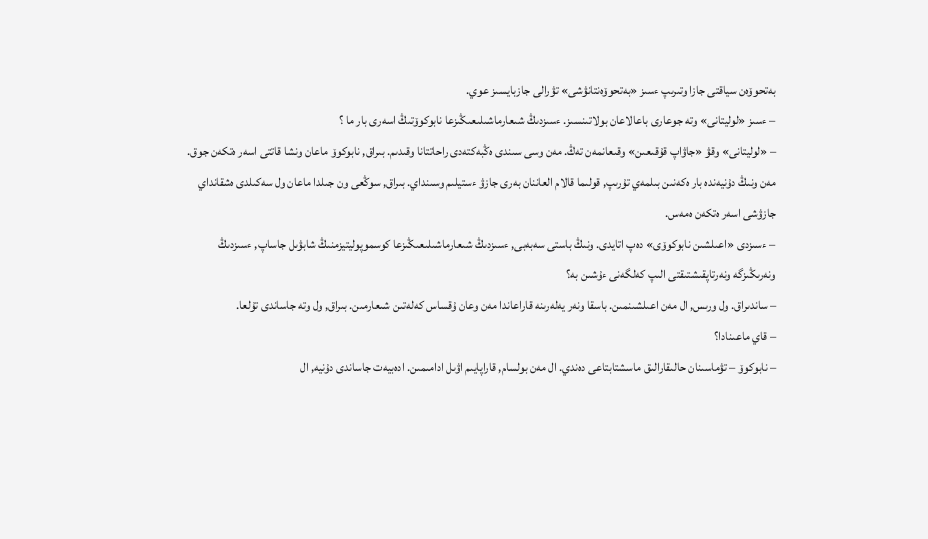بەتحوۆەن سياقتى جازا وتىرىپ ءسىز «بەتحوۆەنتانۋشى» تۋرالى جازبايسىز عوي.
– ءسىز «لوليتانى» وتە جوعارى باعالاعان بولاتىنسىز. ءسىزدىڭ شىعارماشىلىعىڭىزعا نابوكوۆتىڭ اسەرى بار ما ؟
– «لوليتانى» وقۋ «جاۋاپ قۇقىعىن» وقىعانمەن تەڭ. مەن وسى سىندى ەڭبەكتەدى راحاتتانا وقىدىم. بىراق, نابوكوۆ ماعان ونشا قاتتى اسەر ەتكەن جوق. مەن ونىڭ دۇنيەندە بار ەكەنىن بىلمەي تۇرىپ, قولىما قالام العاننان بەرى جازۋ ءستيلىم وسىنداي. بىراق, سوڭعى ون جىلدا ماعان ول سەكىلدى ەشقانداي جازۋشى اسەر ەتكەن ەمەس.
– ءسىزدى «اعىلشىن نابوكوۆى» دەپ اتايدى. ونىڭ باستى سەبەبى, ءسىزدىڭ شىعارماشىلىعىڭىزعا كوسموپوليتيزمنىڭ شابۋىل جاساپ, ءسىزدىڭ ونەرىڭىزگە ونەرتاپقىشتىقتى الىپ كەلگەنى ءۇشىن بە؟
– ساندىراق. ول ورىس, ال مەن اعىلشىنمىن. باسقا ونەر يەلەرىنە قاراعاندا مەن وعان ۇقساس كەلەتىن شىعارمىن. بىراق, ول وتە جاساندى تۇلعا.
– قاي ماعىنادا؟
– نابوكوۆ – تۋماسىنان حالىقارالىق ماسشتابتاعى دەندي. ال مەن بولسام, قاراپايىم اۋىل ادامىمىن. ادەبيەت جاساندى دۇنيە, ال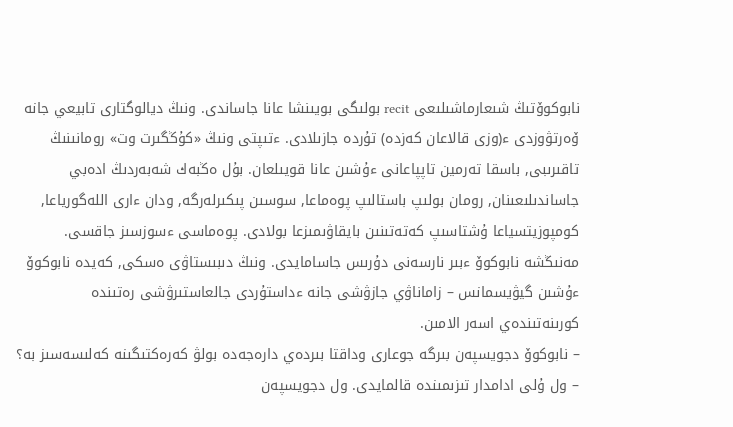نابوكوۆتىڭ شىعارماشىلىعى recit بولىگى بويىنشا عانا جاساندى. ونىڭ ديالوگتارى تابيعي جانە ۆەرتۋوزدى ء(وزى قالاعان كەزدە) تۇردە جازىلادى. ءتىپتى ونىڭ «كۇڭگىرت وت» رومانىنىڭ تاقىرىبى, باسقا تەرمين تاپپاعانى ءۇشىن عانا قويىلعان. بۇل ەڭبەك شەبەردىڭ ادەبي جاساندىلىعىنان, رومان بولىپ باستالىپ پوەماعا, سوسىن پىكىرلەرگە, ودان ءارى اللەگورياعا, كومپوزيتسياعا ۇشتاسىپ كەتەتىنىن بايقاۋىمىزعا بولادى. پوەماسى ءسوزسىز جاقسى. مەنىڭشە نابوكوۆ ءبىر نارسەنى دۇرىس جاسامايدى. ونىڭ دىبىستاۋى ەسكى, كەيدە نابوكوۆ ءۇشىن گيۋيسمانس – زاماناۋي جازۋشى جانە ءداستۇردى جالعاستىرۋشى رەتىندە كورىنەتىندەي اسەر الامىن.
– نابوكوۆ دجويسپەن بىرگە جوعارى وداقتا بىردەي دارەجەدە بولۋ كەرەكتىگىنە كەلىسەسىز بە؟
– ول ۇلى ادامدار تىزىمىندە قالمايدى. ول دجويسپەن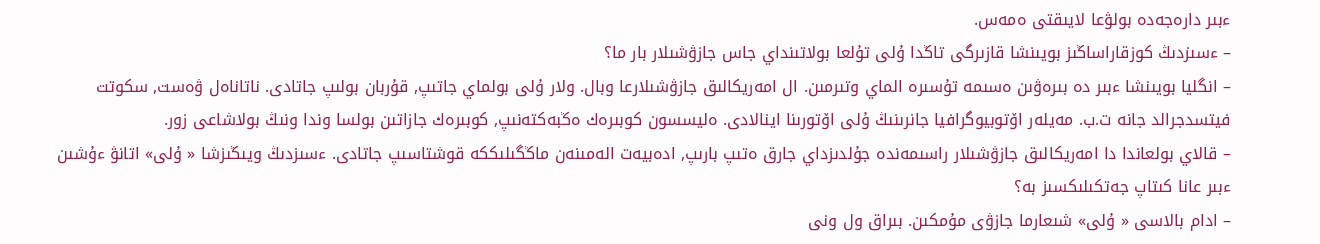ءبىر دارەجەدە بولۋعا لايىقتى ەمەس.
– ءسىزدىڭ كوزقاراساڭىز بويىنشا قازىرگى تاڭدا ۇلى تۇلعا بولاتىنداي جاس جازۋشىلار بار ما؟
– انگليا بويىنشا ءبىر دە بىرەۋىن ەسىمە تۇسىرە الماي وتىرمىن. ال امەريكالىق جازۋشىلارعا وبال. ولار ۇلى بولماي جاتىپ, قۇربان بولىپ جاتادى. ناتاناەل ۋەست, سكوتت فيتسدجرالد جانە ت.ب. مەيلەر اۆتوبيوگرافيا جانرىنىڭ ۇلى اۆتورىنا اينالادى. ەليسسون كوبىرەك ەڭبەكتەنىپ, كوبىرەك جازاتىن بولسا وندا ونىڭ بولاشاعى زور.
– قالاي بولعاندا دا امەريكالىق جازۋشىلار راسىمەندە جۇلدىزداي جارق ەتىپ بارىپ, ادەبيەت الەمىنەن ماڭگىلىككە قوشتاسىپ جاتادى. ءسىزدىڭ ويىڭىزشا « ۇلى» اتانۋ ءۇشىن ءبىر عانا كىتاپ جەتكىلىكسىز بە؟
– ادام بالاسى « ۇلى» شىعارما جازۋى مۇمكىن. بىراق ول ونى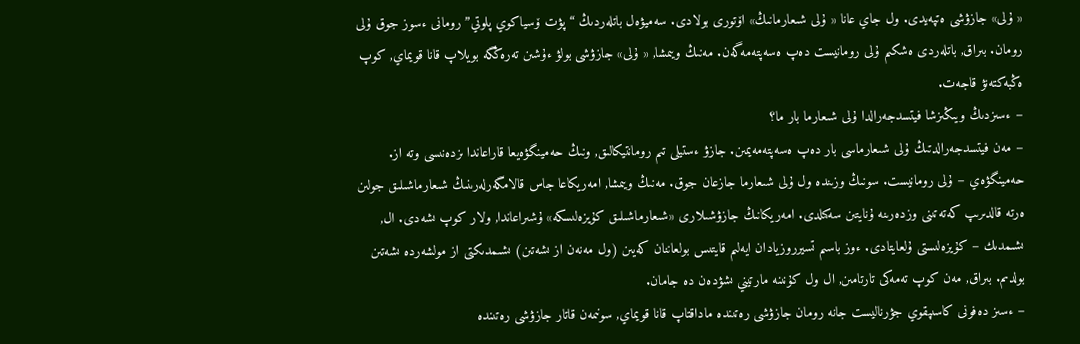« ۇلى» جازۋشى ەتپەيدى. ول جاي عانا « ۇلى شىعارمانىڭ» اۆتورى بولادى. سەميۋەل باتلەردىڭ “پۋت ۆسياكوي پلوتي” رومانى ءسوز جوق ۇلى رومان. بىراق, باتلەردى ەشكىم ۇلى رومانيست دەپ ەسەپتەمەگەن. مەنىڭ ويىمشا, « ۇلى» جازۋشى بولۋ ءۇشىن تەرەڭگە بويلاپ قانا قويماي, كوپ ەڭبەكتەنۋ قاجەت.
– ءسىزدىڭ ويىڭىزشا فيتسدجەرالدا ۇلى شىعارما بار ما؟
– مەن فيتسدجەرالدتىڭ ۇلى شىعارماسى بار دەپ ەسەپتەمەيمىن. جازۋ ءستيلى تىم رومانتيكالىق, ونىڭ حەمينگۋەيعا قاراعاندا ىزدەنىسى وتە از. حەمينگۋەي – ۇلى رومانيست. سونىڭ وزىندە ول ۇلى شىعارما جازعان جوق. مەنىڭ ويىمشا, امەريكاعا جاس قالامگەرلەرىنىڭ شىعارماشىلىق جولىن ەرتە قالدىرىپ كەتەتىنى وزدەرىنە ۇنايتىن سەكىلدى. امەريكانىڭ جازۋشىلارى «شىعارماشىلىق كۇيزەلىسكە» ۇشىراعاندا, ولار كوپ ىشەدى. ال, ىشىمدىك – كۇيزەلىستى ۇلعايتادى. ءوز باسىم تسيرروزيادان ايەلىم قايتىس بولعاننان كەيىن (ول مەنەن از ىشەتىن) ىشىمدىكتى از مولشەردە ىشەتىن بولدىم. بىراق, مەن كوپ تەمەكى تارتامىن, ال ول كۇنىنە مارتيني ىشۋدەن دە جامان.
– ءسىز دەفونى كاسىپقوي جۋرناليست جانە رومان جازۋشى رەتىندە ماداقتاپ قانا قويماي, سونىمەن قاتار جازۋشى رەتىندە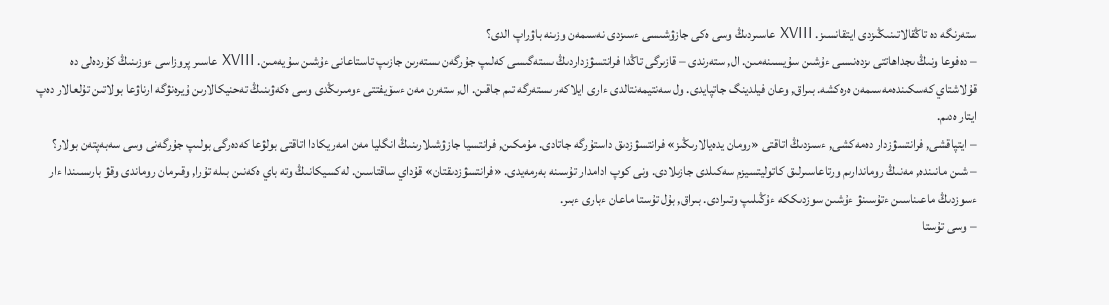ستەرنگە دە تاڭقالاتىنىڭىزدى ايتقانسىز. XVIII عاسىردىڭ وسى ەكى جازۋشىسى ءسىزدى نەسىمەن وزىنە باۋراپ الدى؟
– دەفوعا ونىڭ ىجداھاتتى ىزدەنىسى ءۇشىن سۇيسىنەمىن. ال, ستەرندى – قازىرگى تاڭدا فرانتسۋزداردىڭ ىستەگىسى كەلىپ جۇرگەن ىستەرىن جازىپ تاستاعانى ءۇشىن سۇيەمىن. XVIII عاسىر پروزاسى ءوزىنىڭ كۇردەلى دە قۇلاشتاي كەسكىندەمەسىمەن ەرەكشە. بىراق, وعان فيلدينگ جاتپايدى. ول سەنتيمەنتالدى ءارى ايلاكەر ىستەرگە تىم جاقىن. ال, ستەرن مەن ءسۆيفتتى ءومىرىڭدى وسى ەكەۋىنىڭ تەحنيكالارىن ۇيرەنۋگە ارناۋعا بولاتىن تۇلعالار دەپ ايتار ەدىم.
– ايتپاقشى, فرانتسۋزدار دەمەكشى, ءسىزدىڭ اتاقتى «رومان يدەيالارىڭىز» فرانتسۋزدىق داستۇرگە جاتادى. مۇمكىن, فرانتسيا جازۋشىلارىنىڭ انگليا مەن امەريكادا اتاقتى بولۋعا كەدەرگى بولىپ جۇرگەنى وسى سەبەپتەن بولار؟
– شىن مانىندە, مەنىڭ روماندارىم ورتاعاسىرلىق كاتوليتسيزم سەكىلدى جازىلادى. ونى كوپ ادامدار تۇسىنە بەرمەيدى. «فرانتسۋزدىقتان» قۇداي ساقتاسىن. لەكسيكانىڭ وتە باي ەكەنىن بىلە تۇرا, وقىرمان روماندى وقۋ بارىسىندا ءار ءسوزدىڭ ماعىناسىن ءتۇسىنۋ ءۇشىن سوزدىككە ءۇڭىلىپ وتىرادى. بىراق, بۇل تۇستا ماعان ءبارى ءبىر.
– وسى تۇستا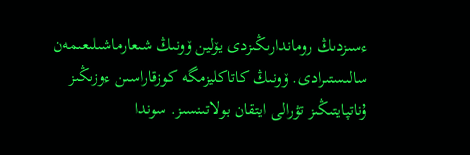ءسىزدىڭ روماندارىڭىزدى يۆلين ۆونىڭ شىعارماشىلىعىمەن سالىستىرادى. ۆونىڭ كاتاكليزمگە كوزقاراسىن ءوزىڭىز ۇناتپايتىڭىز تۋرالى ايتقان بولاتىنسىز. سوندا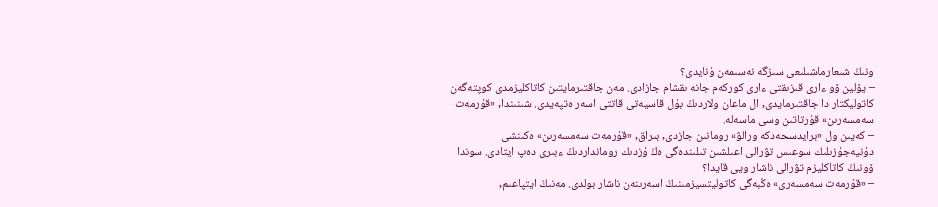ونىڭ شىعارماشىلىعى سىزگە نەسىمەن ۇنايدى؟
– يۆلين ۆو ءارى قىزىقتى ءارى كوركەم جانە ىقشام جازادى. مەن جاقتىرمايتىن كاتاكليزمدى كوپتەگەن كاتوليكتار دا جاقتىرمايدى, ال ماعان ولاردىڭ بۇل قاسيەتى قاتتى اسەر ەتپەيدى. شىنىندا, «قۇرمەت سەمسەرىن» قۇرتاتىن وسى ماسەلە.
– كەيىن ول «برايدسحەدكە ورالۋ» رومانىن جازدى, بىراق, «قۇرمەت سەمسەرىن» ەكىنشى دۇنيەجۇزىلىك سوعىس تۋرالى اعىلشىن تىلىندەگى ەڭ ۇزدىك رومانداردىڭ ءبىرى دەپ ايتادى. سوندا ۆونىڭ كاتاكليزم تۋرالى ناشار ويى قايدا؟
– «قۇرمەت سەمسەرى» ەڭبەگى كاتوليتسيزمىنىڭ اسەرىنەن ناشار بولدى. مەنىڭ ايتپاعىم,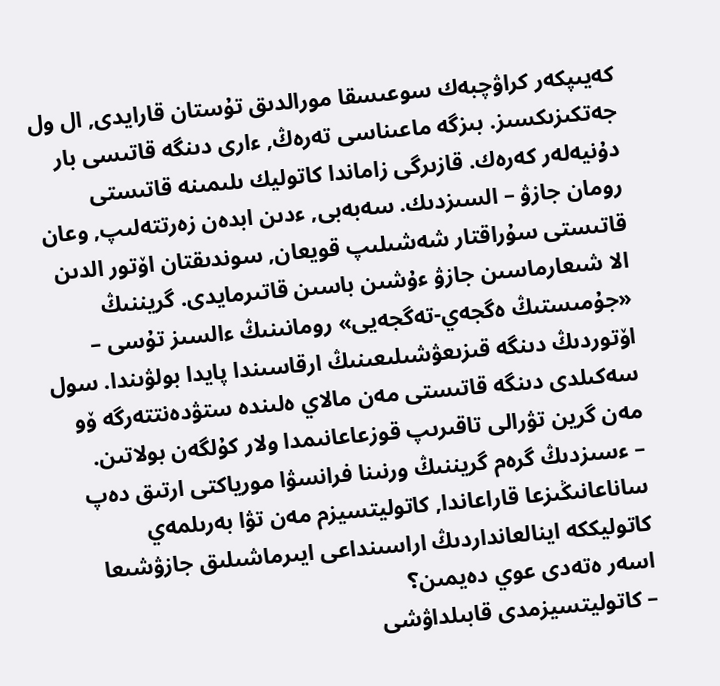كەيىپكەر كراۋچبەك سوعىسقا مورالدىق تۇستان قارايدى, ال ول جەتكىزىكسىز. بىزگە ماعىناسى تەرەڭ, ءارى دىنگە قاتىسى بار دۇنيەلەر كەرەك. قازىرگى زاماندا كاتوليك ىلىمىنە قاتىستى رومان جازۋ – السىزدىك. سەبەبى, ءدىن ابدەن زەرتتەلىپ, وعان قاتىستى سۇراقتار شەشىلىپ قويعان, سوندىقتان اۆتور الدىن الا شىعارماسىن جازۋ ءۇشىن باسىن قاتىرمايدى. گريننىڭ «جۇمىستىڭ ەگجەي-تەگجەيى» رومانىنىڭ ءالسىز تۇسى – اۆتوردىڭ دىنگە قىزىعۋشىلىعىنىڭ ارقاسىندا پايدا بولۋىندا. سول سەكىلدى دىنگە قاتىستى مەن مالاي ەلىندە ستۋدەنتتەرگە ۆو مەن گرين تۋرالى تاقىرىپ قوزعاعانىمدا ولار كۇلگەن بولاتىن.
– ءسىزدىڭ گرەم گريننىڭ ورنىنا فرانسۋا مورياكتى ارتىق دەپ ساناعانىڭىزعا قاراعاندا, كاتوليتسيزم مەن تۋا بەرىلمەي كاتوليككە اينالعانداردىڭ اراسىنداعى ايىرماشىلىق جازۋشىعا اسەر ەتەدى عوي دەيمىن؟
– كاتوليتسيزمدى قابىلداۋشى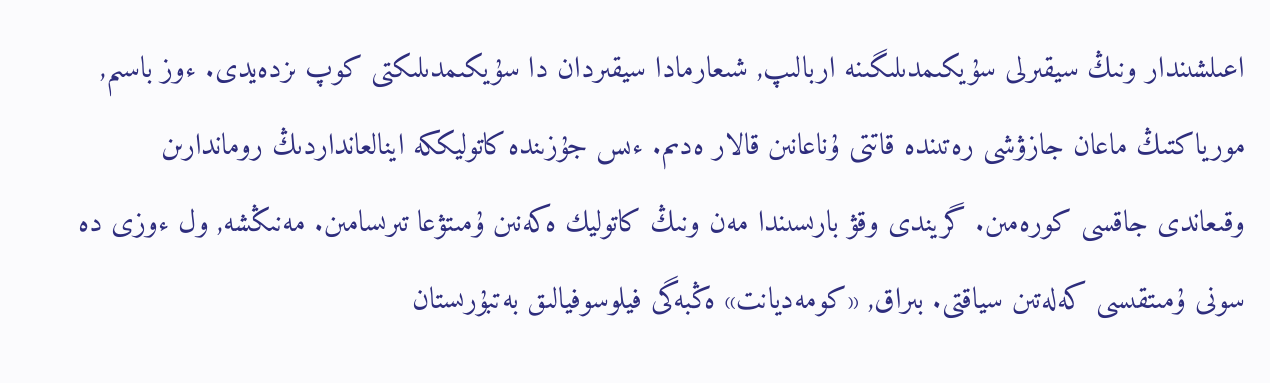اعىلشىندار ونىڭ سيقىرلى سۇيكىمدىلىگىنە اربالىپ, شىعارمادا سيقىردان دا سۇيكىمدىلىكتى كوپ ىزدەيدى. ءوز باسىم, مورياكتىڭ ماعان جازۋشى رەتىندە قاتتى ۇناعانىن قالار ەدىم. ءىس جۇزىندە كاتوليككە اينالعانداردىڭ روماندارىن وقىعاندى جاقسى كورەمىن. گريندى وقۋ بارىسىندا مەن ونىڭ كاتوليك ەكەنىن ۇمىتۋعا تىرىسامىن. مەنىڭشە, ول ءوزى دە سونى ۇمىتقىسى كەلەتىن سياقتى. بىراق, «كومەديانت» ەڭبەگى فيلوسوفيالىق بەتبۇرىستان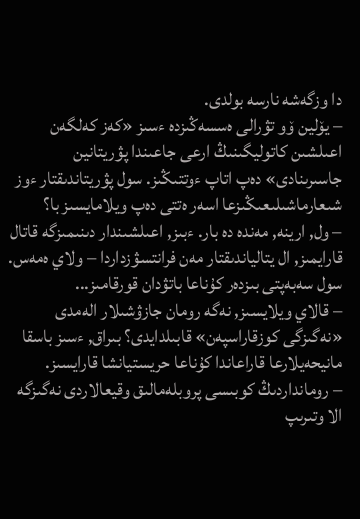دا وزگەشە نارسە بولدى.
– يۆلين ۆو تۋرالى ەسسەڭىزدە ءسىز «كەز كەلگەن اعىلشىن كاتوليگىنىڭ ارعى جاعىندا پۋريتانين جاسىرىنادى» دەپ اتاپ ءوتتىڭىز. سول پۋريتاندىقتار ءوز شىعارماشىلىعىڭىزعا اسەر ەتتى دەپ ويلامايسىز با؟
– ول, ارينە, مەندە دە بار. ءبىز, اعىلشىندار دىنىمىزگە قاتال قارايمىز, ال يتالياندىقتار مەن فرانتسۋزداردا – ولاي ەمەس. سول سەبەپتى بىزدەر كۇناعا باتۋدان قورقامىز...
– قالاي ويلايسىز, نەگە رومان جازۋشىلار الەمدى «نەگىزگى كوزقاراسپەن» قابىلدايدى؟ بىراق, ءسىز باسقا مانيحەيلارعا قاراعاندا كۇناعا حريستيانشا قارايسىز.
– رومانداردىڭ كوبىسى پروبلەمالىق وقيعالاردى نەگىزگە الا وتىرىپ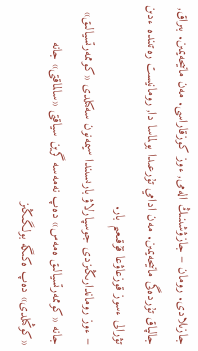جازىلادى. رومان – جازۋشىنىڭ الەمى, ءوز كوزقاراسى. مەن مانيحەيمىن. بىراق, جالپاق تۇردەگى مانيحەيمىن. مەن ادامي تۇرعىدا بولماسا دا, رومانيست رەتىندە ءدىن تۋرالى ءسوز قوزعاۋعا قۇقىعىم بار.
– ءوز روماندارىڭىزدى جوسپارلاۋ بارىسىندا سيمەنون سەكىلدى «كوممەرتسيالىق» جانە «كوممەرتسيالىق ەمەس» دەپ نەمەسە گرين سياقتى «سالماقتى» جانە «كوڭىلدى» دەپ ەكىگە بولگىڭىز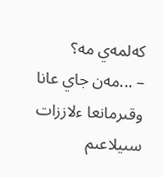كەلمەي مە؟
– ...مەن جاي عانا وقىرمانعا ءلاززات سىيلاعىم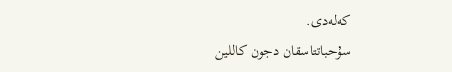كەلەدى.
سۇحباتتاسقان دجون كاللين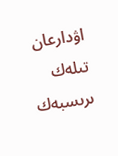اۋدارعان تىلەك ىرىسبەك